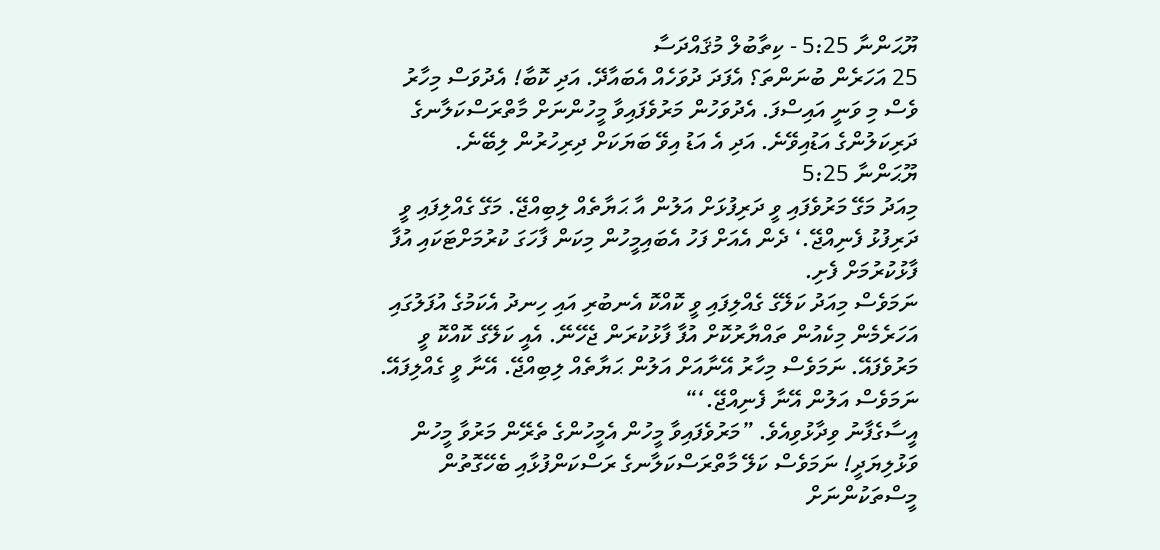ޔޫޙަންނާ 5:25 - ކިތާބުލް މުޤައްދަސާ
25 އަހަރެން ބުނަންތަ؟ އެފަދަ ދުވަހެއް އެބައާދޭ. އަދި ކޮބާ! އެދުވަސް މިހާރު ވެސް މި ވަނީ އައިސްފަ. އެދުވަހުން މަރުވެފައިވާ މީހުންނަށް މާތްރަސްކަލާނގެ ދަރިކަލުންގެ އަޑުއިވޭނެ. އަދި އެ އަޑު އިވޭ ބަޔަކަށް ދިރިހުރުން ލިބޭނެ.
ޔޫޙަންނާ 5:25
މިއަދު މަގޭ މަރުވެފައި ވީ ދަރިފުޅަށް އަލުން އާ ޙަޔާތެއް ލިބިއްޖޭ. މަގޭ ގެއްލިފައި ވީ ދަރިފުޅު ފެނިއްޖޭ.‘ ދެން އެއަށް ފަހު އެބައިމީހުން މިކަން ފާހަގަ ކުރުމަށްޓަކައި އުފާ ފާޅުކުރުމަށް ފެށި.
ނަމަވެސް މިއަދު ކަލޭގެ ގެއްލިފައި ވީ ކޮއްކޮ އެނބުރި އައި ހިނދު އެކަމުގެ އުފަލުގައި އަހަރެމެން މިކެއުން ތައްޔާރުކޮށް އުފާ ފާޅުކުރަން ޖެހޭނޭ. އެއީ ކަލޭގެ ކޮއްކޮ ވީ މަރުވެފައޭ. ނަމަވެސް މިހާރު އޭނާއަށް އަލުން ޙަޔާތެއް ލިބިއްޖޭ. އޭނާ ވީ ގެއްލިފައޭ. ނަމަވެސް އަލުން އޭނާ ފެނިއްޖޭ.‘“
އީސާގެފާނު ވިދާޅުވިއެވެ. ”މަރުވެފައިވާ މީހުން އެމީހުންގެ ތެރޭން މަރުވާ މީހުން ވަޅުލިޔަދީ! ނަމަވެސް ކަލޭ މާތްރަސްކަލާނގެ ރަސްކަންފުޅާއި ބެހޭގޮތުން މީސްތަކުންނަށް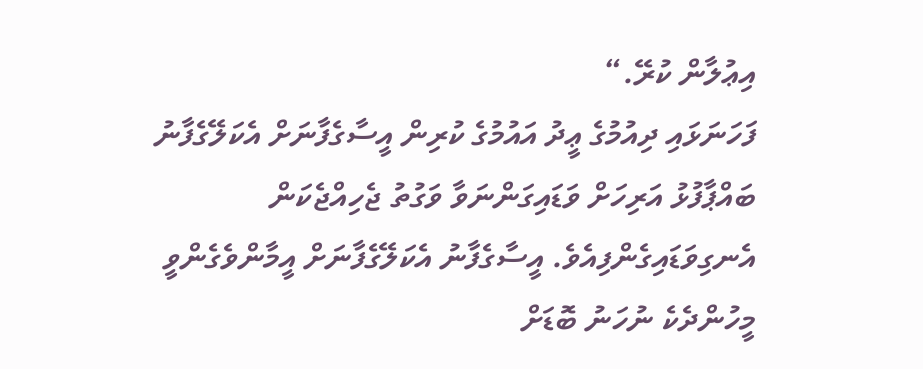އިޢުލާން ކުރޭ.“
ފަހަނަޅައި ދިއުމުގެ ޢީދު އައުމުގެ ކުރިން އީސާގެފާނަށް އެކަލޭގެފާނު ބައްޕާފުޅު އަރިހަށް ވަޑައިގަންނަވާ ވަގުތު ޖެހިއްޖެކަން އެނގިވަޑައިގެންފިއެވެ. އީސާގެފާނު އެކަލޭގެފާނަށް އީމާންވެގެންވީ މީހުންދެކެ ނުހަނު ބޮޑަށް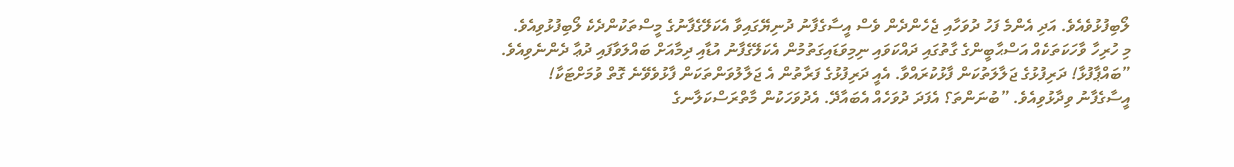ލޯބިފުޅުވެއެވެ. އަދި އެންމެ ފަހު ދުވަހާއި ޖެހެންދެން ވެސް އީސާގެފާނު ދުނިޔޭގައިވާ އެކަލޭގެފާނުގެ މީސްތަކުންދެކެ ލޯބިފުޅުވިއެވެ.
މި ހުރިހާ ވާހަކަތަކެއް އަސްޙާބީންގެ ގާތުގައި ދައްކަވައި ނިމިވަޑައިގަތުމުން އެކަލޭގެފާނު އުޑާއި ދިމާއަށް ބައްލަވާފައި ދުޢާ ދެންނެވިއެވެ. ”ބައްޕާފުޅާ! ދަރިފުޅުގެ ޖަލާލަތުކަން ފާޅުކުރައްވާ. އެއީ ދަރިފުޅުގެ ފަރާތުން އެ ޖަލާލުވަންތަކަން ފާޅުވެވޭނެ ގޮތް ވުމަށްޓަކާ!
އީސާގެފާނު ވިދާޅުވިއެވެ. ”ބުނަންތަ؟ އެފަދަ ދުވަހެއް އެބައާދޭ. އެދުވަހަކުން މާތްރަސްކަލާނގެ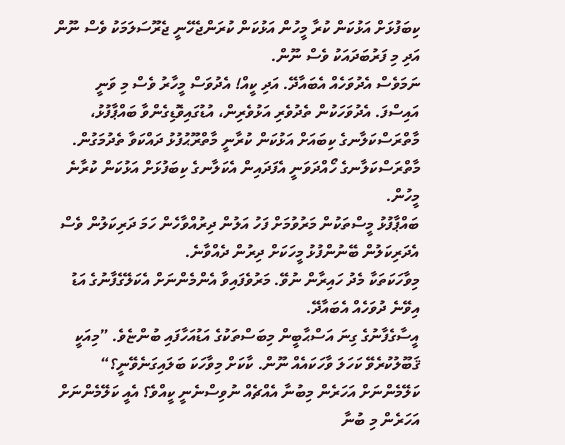ކިބަފުޅަށް އަޅުކަން ކުރާ މީހުން އަޅުކަން ކުރަންޖެހޭނީ ޖެރޫސަލަމަކު ވެސް ނޫން އަދި މި ފަރުބަދައަކު ވެސް ނޫން.
ނަމަވެސް އެދުވަހެއް އެބައާދޭ. އަދި ކީއް! އެދުވަސް މީހާރު ވެސް މި ވަނީ އައިސްފަ. އެދުވަހަކުން ތެދުވެރި އަޅުވެރިން، އުޑުގައިވޮޑިގެންވާ ބައްޕާފުޅު، މާތްރަސްކަލާނގެ ކިބައަށް އަޅުކަން ކުރާނީ މާތްރޫޙުފުޅު ދައްކަވާ ތެދުމަގުން. މާތްރަސްކަލާނގެ ހޯއްދަވަނީ އެފަދައިން އެކަލާނގެ ކިބަފުޅަށް އަޅުކަން ކުރާނެ މީހުން.
ބައްޕާފުޅު މީސްތަކުން މަރުވުމަށް ފަހު އަލުން ދިރުއްވާހެން ހަމަ ދަރިކަލުން ވެސް އެދަރިކަލުން ބޭނުންފުޅު މީހަކަށް ދިރުން ދެއްވާނެ.
މިވާހަކަތަކާ މެދު ހައިރާން ނުވޭ. މަރުވެފައިވާ އެންމެންނަށް އެކަލޭގެފާނުގެ އަޑު އިވޭނެ ދުވަހެއް އެބައާދޭ.
އީސާގެފާނުގެ ގިނަ އަސްޙާބީން މިބަސްތަކުގެ އަޑުއަހާފައި ބުންޏެވެ. ”މިއަކީ ޤަބޫލުކުރެވޭ ކަހަލަ ވާހަކައެއް ނޫން. ކާކަށް މިވާހަކަ ބަލައިގަނެވޭނީ؟“
ކަލޭމެންނަށް އަހަރެން މިބުނާ އެއްޗެއް ނުވިސްނެނީ ކީއްވެ؟ އެއީ ކަލޭމެންނަށް އަހަރެން މި ބުނާ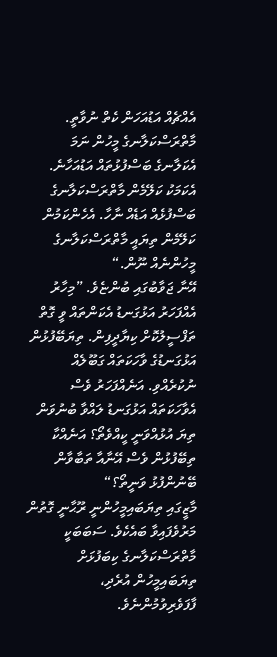އެއްޗެއް އަޑުއަހަން ކެތް ނުވާތީ.
މާތްރަސްކަލާނގެ މީހުން ނަމަ އެކަލާނގެ ބަސްފުޅުތައް އަޑުއަހާނެ. އެކަމަކު ކަލޭމެން މާތްރަސްކަލާނގެ ބަސްފުޅެއް އަޑެއް ނާހާ. އެހެންކަމުން ކަލޭމެން ތިޔައީ މާތްރަސްކަލާނގެ މީހުންނެއް ނޫން.“
އޭނާ ޖަވާބުގައި ބުންޏެވެ. ”މިހާރު އެއްފަހަރު އަޅުގަނޑު އެކަންތައް ވީ ގޮތް ތަފްސީލުކޮށް ކިޔާދީފިން. ތިޔަބޭފުޅުން އަޅުގަނޑުގެ ވާހަކަތައް ގަބޫލެއް ނުކުރެއްވި. އަނެއްފަހަރު ވެސް އެވާހަކަތައް އަޅުގަނޑު ލައްވާ ބުނުވަން ތިޔަ އުޅުއްވަނީ ކީއްވެތޯ؟ އަނެއްކާ ތިބޭފުޅުން ވެސް އޭނާއާ ތަބާވާން ބޭނުންފުޅު ވަނީތޯ؟“
މާޒީގައި ތިޔަބައިމީހުންނީ ރޫޙާނީ ގޮތުން މަރުވެފައިވާ ބައެކެވެ. ސަބަބަކީ މާތްރަސްކަލާނގެ ކިބަފުޅަށް ތިޔަބައިމީހުން އުރެދި، ފާފަވެރިވުމުންނެވެ.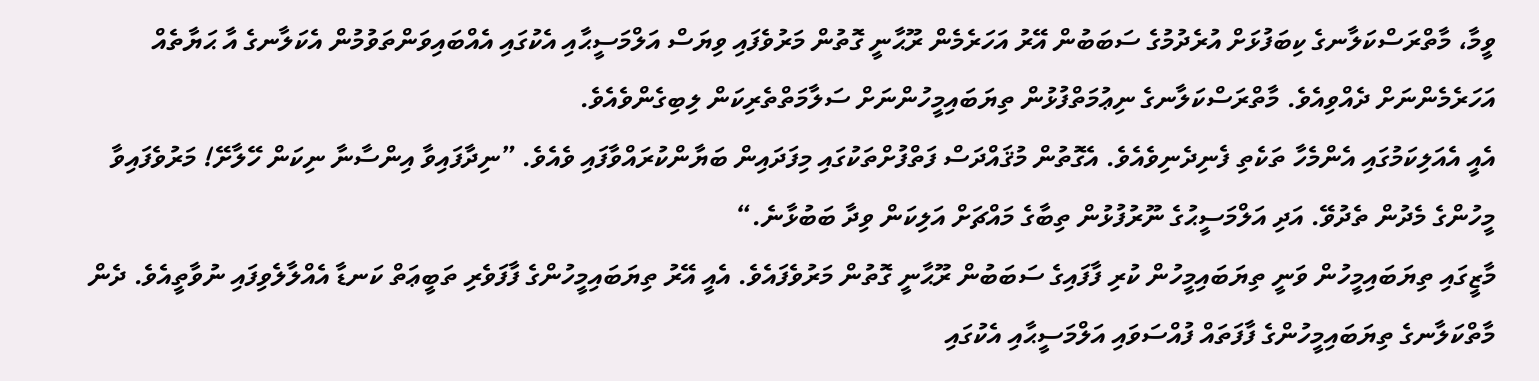ވީމާ، މާތްރަސްކަލާނގެ ކިބަފުޅަށް އުރެދުމުގެ ސަބަބުން އޭރު އަހަރެމެން ރޫޙާނީ ގޮތުން މަރުވެފައި ވިޔަސް އަލްމަސީޙާއި އެކުގައި އެއްބައިވަންތަވުމުން އެކަލާނގެ އާ ޙަޔާތެއް އަހަރެމެންނަށް ދެއްވިއެވެ. މާތްރަސްކަލާނގެ ނިޢުމަތްފުޅުން ތިޔަބައިމީހުންނަށް ސަލާމަތްތެރިކަން ލިބިގެންވެއެވެ.
އެއީ އެއަލިކަމުގައި އެންމެހާ ތަކެތި ފެނިދެނިވެއެވެ. އެގޮތުން މުޤައްދަސް ފަތްފުށްތަކުގައި މިފަދައިން ބަޔާންކުރައްވާފައި ވެއެވެ. ”ނިދާފައިވާ އިންސާނާ ނިކަން ހޭލާށޭ! މަރުވެފައިވާ މީހުންގެ މެދުން ތެދުވޭ. އަދި އަލްމަސީޙުގެ ނޫރުފުޅުން ތިބާގެ މައްޗަށް އަލިކަން ވިދާ ބަބުޅާނެ.“
މާޒީގައި ތިޔަބައިމީހުން ވަނީ ތިޔަބައިމީހުން ކުރި ފާފައިގެ ސަބަބުން ރޫޙާނީ ގޮތުން މަރުވެފައެވެ. އެއީ އޭރު ތިޔަބައިމީހުންގެ ފާފަވެރި ތަބީޢަތް ކަނޑާ އެއްލާލެވިފައި ނުވާތީއެވެ. ދެން މާތްކަލާނގެ ތިޔަބައިމީހުންގެ ފާފަތައް ފުއްސަވައި އަލްމަސީޙާއި އެކުގައި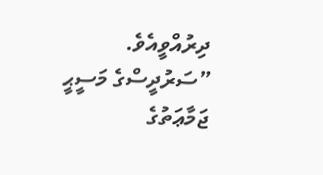ދިރުއްވީއެވެ.
”ސަރުދީސްގެ މަސީޙީ ޖަމާޢަތުގެ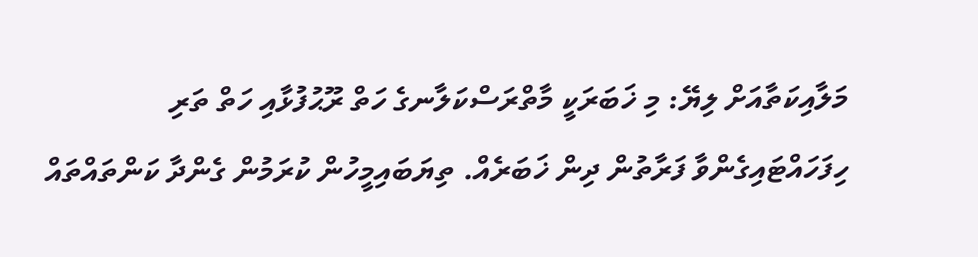މަލާއިކަތާއަށް ލިޔޭ: މި ޚަބަރަކީ މާތްރަސްކަލާނގެ ހަތް ރޫޙުފުޅާއި ހަތް ތަރި ހިފަހައްޓައިގެންވާ ފަރާތުން ދިން ޚަބަރެއް. ތިޔަބައިމީހުން ކުރަމުން ގެންދާ ކަންތައްތައް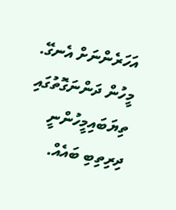އަހަރެންނަށް އެނގޭ. މީހުން ދަންނަގޮތުގައި ތިޔަބައިމީހުންނީ ދިރިތިބި ބައެއް.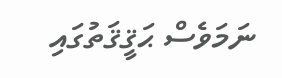ނަމަވެސް ޙަޤީޤަތުގައި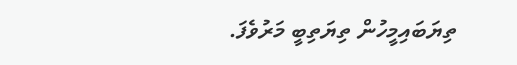ތިޔަބައިމީހުން ތިޔަތިބީ މަރުވެފަ.